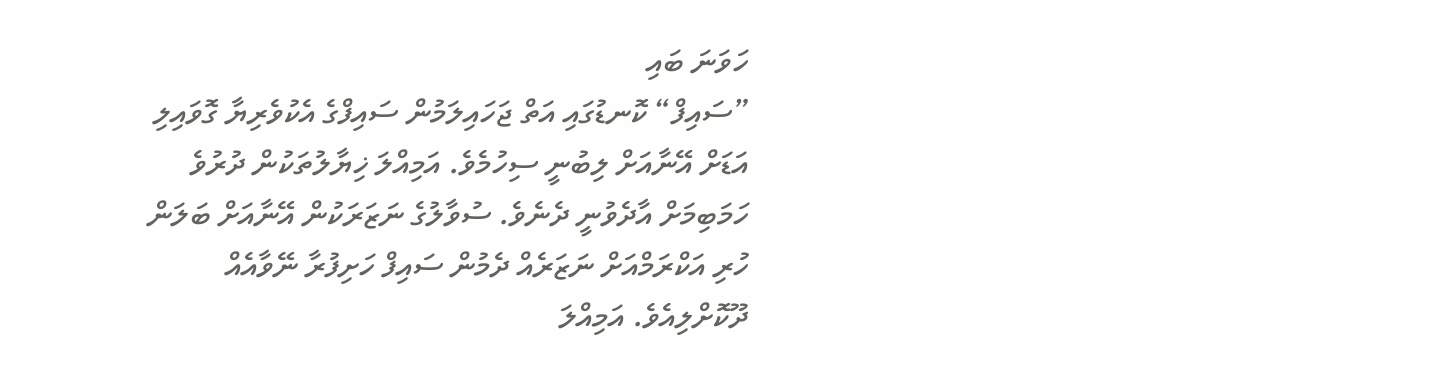ހަވަނަ ބައި
”ސައިފް“ ކޮނޑުގައި އަތް ޖަހައިލަމުން ސައިފްގެ އެކުވެރިޔާ ގޮވައިލި އަޑަށް އޭނާއަށް ލިބުނީ ސިހުމެވެ. އަމިއްލަ ޚިޔާލުތަކުން ދުރުވެ ހަމަބިމަށް އާދެވުނީ ދެނެވެ. ސުވާލުގެ ނަޒަރަކުން އޭނާއަށް ބަލަން ހުރި އަކްރަމްއަށް ނަޒަރެއް ދެމުން ސައިފް ހަށިފުރާ ނޭވާއެއް ދޫކޮށްލިއެވެ. އަމިއްލަ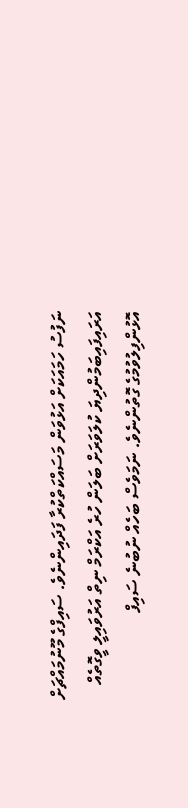ނަފުސު ހަމައަކަށް އަޅުވަން މަސައްކަތްކުރާ ފަދައިންނެވެ. ސައިފްގެ މޫނުމައްޗަށް އަރައިފައިބަމުންދިޔަ ކުލަވަރަށް ބަލަން ހުރެ އަކްރަމް ނިތް އަރުވައިލީ ވީގޮތެއް އޮޅުންފިލުވުމުގެ ގޮތުންނެވެ. ނަމަވެސް ބަހެއް ނުބުނެ ސައިފް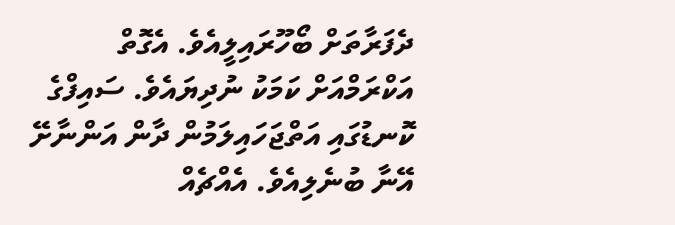ދެފަރާތަށް ބޯހޫރައިލީއެވެ. އެގޮތް އަކްރަމްއަށް ކަމަކު ނުދިޔައެވެ. ސައިފްގެ ކޮނޑުގައި އަތްޖަހައިލަމުން ދާން އަންނާށޭ އޭނާ ބުނެލިއެވެ. އެއްޗެއް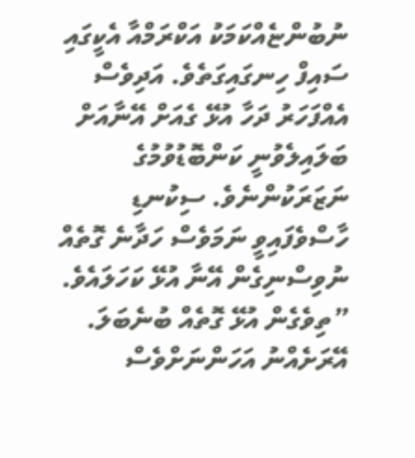ނުބުންޏެއްކަމަކު އަކްރަމްއާ އެކީގައި ސައިފް ހިނގައިގަތެވެ. އަދިވެސް އެއްފަހަރު ދަހާ އުޅޭ ގެއަށް އޭނާއަށް ބަލައިލެވުނީ ކަންބޮޑުވުމުގެ ނަޒަރަކުންނެވެ. ސިކުނޑި ހާސްވެފައިވީ ނަމަވެސް ހަދާނެ ގޮތެއް ނުވިސްނިގެން އޭނާ އުޅޭ ކަހަލައެވެ.
”ތިވެގެން އުޅޭ ގޮތެއް ބުނެބަލަ. އޭރަށެއްނު އަހަންނަށްވެސް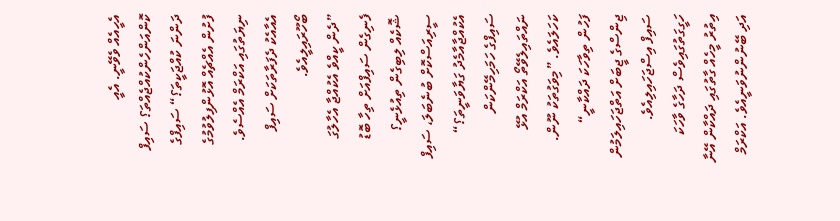އެހީއެއް ވެވޭނީ. އެއީ ކޮންއަންހެންކުއްޖެއްތަ؟ ސައިފް ދަންނަ ކުއްޖަކީތަ؟“ ސައިފްގެ ފުށުން އެއްޗެއް އޮޅުންފިލުވުމުގެ ނިޔަތުގައި އަކްރަމް އެއްސެވެ. އެއާއެކު ދެފަރާތަކަށް ސައިފް ބޯހޫރައިލީއެވެ.
”ދެން ކީއްވެ އެކުއްޖާ އެހާލުގަ ފެނިގެން ސައިފްއަށް ތިހާ ބޮޑު ޝޮކެއް ލިބިގެން ތިއުޅެނީ؟ ސީރިއަސްކޮށް ބުނެބަލަ، ސައިފް އެކުއްޖާއާމެދު ގަޔާވަނީތަ؟“ ސައިފްގެ ހަމަހިމޭންކަން ނައްތައިލެވޭތޯ އަކްރަމް އުޅޭ ކަހަލައެވެ. ”މިވަގުތަކު ނޫން. ފަހުން ތިވާހަކަ ދައްކާނީ“ ޖިންސްގެ ޖީބަށް އަތްޖަހައިލަމުން ސައިފް އިސްޖަހައިލިއެވެ. ހަގީގަތުގައިވެސް ދަހާގެ ވާހަކަ އިތުރު މީހެއް ގާތުގައި ދައްކާން އޭނާ އަދި ބޭނުންނުވަނީއެވެ. އަކްރަމް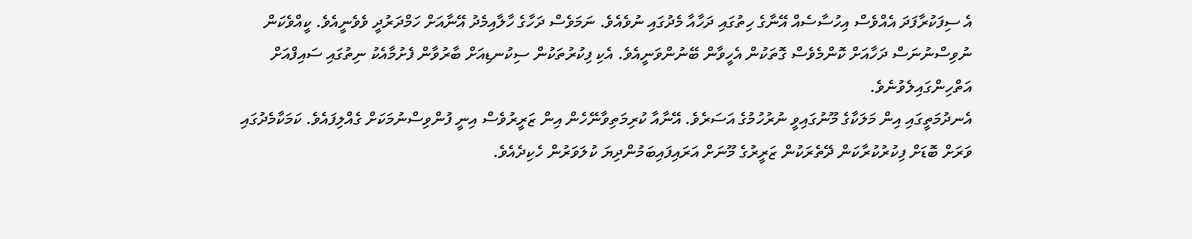އެ ސިފަކުރާފަދަ އެއްވެސް އިހުސާސެއް އޭނާގެ ހިތުގައި ދަހާއާ މެދުގައި ނުވެއެވެ. ނަމަވެސް ދަހާގެ ހާލާއިމެދު އޭނާއަށް ހަމްދަރުދީ ވެވެނީއެވެ. ކީއްވެކަން ނުވިސްނުނަސް ދަހާއަށް ކޮންމެވެސް ގޮތަކުން އެހީވާން ބޭނުންވަނީއެވެ. އެކި ފިކުރުތަކުން ސިކުނޑިއަށް ބާރުވާން ފެށުމާއެކު ނިތުގައި ސައިފްއަށް އަތްހިންގައިލެވުނެވެ.
އެނދުމަތީގައި އިން މަލަކާގެ މޫނުގައިވީ ނުރުހުމުގެ އަސަރެވެ. އޭނާއާ ކުރިމަތިވާނޭހެން އިން ޒަރީރުވެސް އިނީ ފުންވިސްނުމަކަށް ގެއްލިފައެވެ. ކަމަކާމެދުގައި ވަރަށް ބޮޑަށް ފިކުރުކުރާކަން ދޭތެރަކުން ޒަރީރުގެ މޫނަށް އަރައިފައިބަމުންދިޔަ ކުލަވަރުން ހެކިދެއެވެ.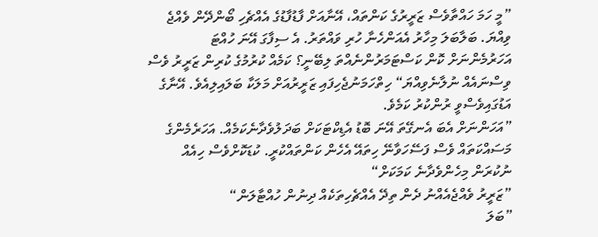”މީ ހަމަ ހައްތާވެސް ޒަރީރުގެ ކަންތައް، އޭނާއަށް ފާޑުފާޑުގެ އެއްޗެހި ބޯންދޭން ވެއްޖެ ވިއްޔަ. ބަލާބަލަ މިހާރު އެއަންހެނާ ހުރި ވައްތަރު. އެ ސިފާގަ އޭނަ ހުއްޓަ އަހަރުމެންނަށް ކޮން ކަސްޓަމަރުންނެއްތަ ލިބޭނީ؟ ކަމެއް ކުރުމުގެ ކުރިން ޒަރީރު ވެސް ވިސްނައެއް ނުލާނެވިއްޔަ“ ހިތްހަމަނުޖެހިފައި ޒަރީރުއަށް މަލަކާ ބަލައިލިއެވެ. އޭނާގެ އަޑުގައިވެސްވީ ރުންކުރު ކަމެވެ.
”އަހަންނަށް އެބަ އެނގޭތަ އޭނަ ބޮޑު އެޑިކްޓަކަށް ބަދަލުވެދާނެކަމެއް. އަހަރެމެންގެ މަސައްކަތައް ވެސް ފަސޭހަވާނޭ ހިތައޭ އެހެން ކަންތައްކުރީ. ކުޑަކޮށްވެސް ހިއެއް ނުކުރަން މިހެންވެދާނެ ކަމަކަށް“
”ޒަރީރު ވެއްޖެއެއްނު ދެން ތިދޭ އެއްޗެހިތަކެއް ދިނުން ހުއްޓާލަން“
”ބަލަ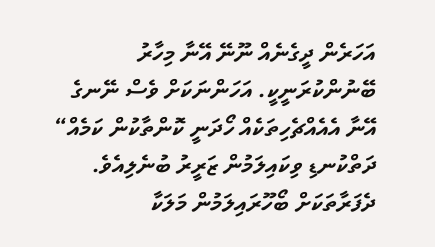އަހަރެން ދީގެނެއް ނޫނޭ އޭނާ މިހާރު ބޭނުންކުރަނީކީ. އަހަންނަކަށް ވެސް ނޭނގެ އޭނާ އެއެއްޗެހިތަކެއް ހޯދަނީ ކޮންތާކުން ކަމެއް“ ދަތްކުނޑި ވިކައިލަމުން ޒަރީރު ބުނެލިއެވެ. ދެފަރާތަކަށް ބޯހޫރައިލަމުން މަލަކާ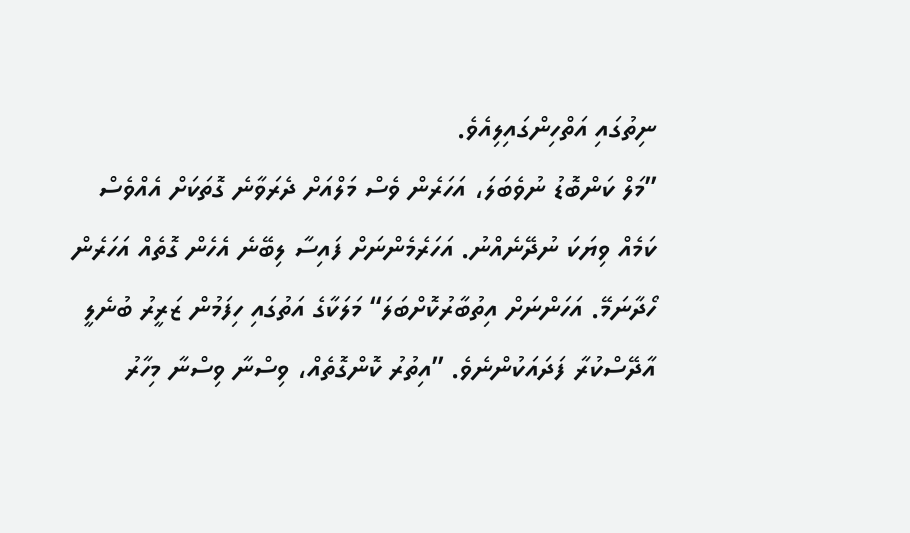ނިތުގައި އަތްހިންގައިލިއެވެ.
”މަލް ކަންބޮޑު ނުވެބަލަ، އަހަރެން ވެސް މަލްއަށް ދެރަވާނެ ގޮތަކަށް އެއްވެސް ކަމެއް ވިޔަކަ ނުދޭނެއްނު. އަހަރެމެންނަށް ފައިސާ ލިބޭނެ އެހެން ގޮތެއް އަހަރެން ހޯދާނަމޭ. އަހަންނަށް އިތުބާރުކޮށްބަލަ“ މަލަކާގެ އަތުގައި ހިފަމުން ޒަރީރު ބުނެލީ އާދޭސްކުރާ ފަދައަކުންނެވެ. ”އިތުރު ކޮންގޮތެއް، ވިސްނާ ވިސްނާ މިހާރު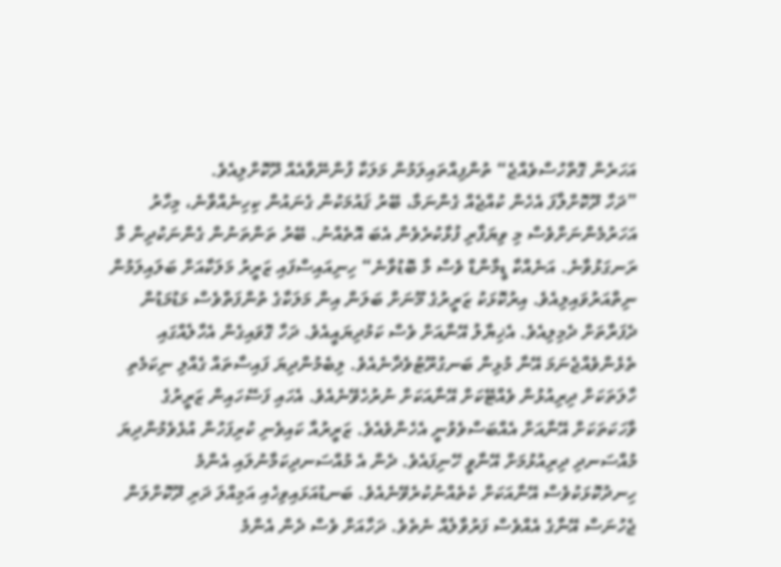އަހަރެން ގޮތްހުސްވެއްޖެ“ ތުންފިއްތައިލަމުން މަލަކާ ފުންނޭވާއެއް ދޫކޮށްލިއެވެ.
”ދަހާ ދޫކޮށްލާފަ އެހެން ކުއްޖެއް ގެންނަމާ، ބޭރު ޤައުމަކުން ގެނައުން ކިހިނެއްވާނެ، މިހާރު އަހަރުމެންނަށްވެސް މި ވިޔަފާރި ފުޅާކުރެވެން އެބަ އޮތެއްނު. ބޭރު ތަންތަނުން ގެންނަކުދިން މާ ރަނގަޅުވާނެ. އަނެއްކާ ޑީމާންޑް ވެސް މާ ބޮޑުވާނެ“ ހިނިއައިސްފައި ޒަރީރު މަލަކާއަށް ބަލައިލަމުން ނިތްއަރުވައިލިއެވެ. އިރުކޮޅަކު ޒަރީރުގެ މޫނަށް ބަލަން އިން މަލަކާގެ ތުންފަތްވެސް މަޑުމަޑުން ދެފަރާތަށް ދެމިލިއެވެ. އެޚިޔާލު އޭނާއަށް ވެސް ކަމުދިޔައީއެވެ. ދަހާ ގޮވައިގެން އެހާލެއްގައި ތެޅެންވެއްޖެނަމަ އޭނާ މުޅިން ބަނގުރޫޓުވެދާނެއެވެ. ލިބެމުންދިޔަ ފައިސާތައް ގެއްލި ނިކަމެތި ހާލަތަކަށް ދިރިއުޅުން ވެއްޓޭކަށް އޭނާއަކަށް ނުރުހެވޭނެއެވެ. އެހައި ފަސޭހައިން ޒަރީރުގެ ވާހަކަތަކަށް އޭނާއަށް އެއްބަސްވެވުނީ އެހެންވެއެވެ. ޒަރީރުއާ ކައިވެނި ކުރިފަހުން އުޅެވެމުންދިޔަ މުއްސަނދި ދިރިއުޅުމަށް އޭނާވީ ހޭނިފައެވެ. ދެން އެ މުއްސަނދިކަމާނުލައި އެންމެ ހިނދުކޮޅަކުވެސް އޭނާއަކަށް ކެތެއްނުކުރެވޭނެއެވެ. ބަނޑުއަޅައިވިހެއި އަމިއްލަ ދަރި ދޫކޮށްލަން ޖެހުނަސް އޭނާގެ އެއްވެސް ފަރުވާލެއް ނެތެވެ. ދަހާއަށް ވެސް ދެން އެންމެ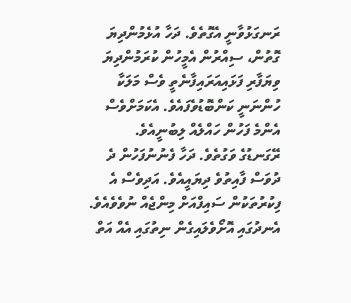ރަނގަޅުވާނީ އެގޮތެވެ. ދަހާ އުޅެމުންދިޔަ ގޮތުން، ސިއްރުން އެމީހުން ކުރަމުންދިޔަ ވިޔަފާރި ފަޅައިއަރައިފާނެތީ ވެސް މަލަކާ ހުންނަނީ ކަންބޮޑުވެފައެވެ. އެކަމަށްވެސް އެންމެ ފަހުން ހައްލެއް ލިބުނީއެވެ.
ރޭގަނޑުގެ ވަގުތެވެ. ދަހާ ފެނުނުފަހުން ދެ ދުވަސް ފާއިތުވެ ދިޔައީއެވެ. އަދިވެސް އެ ފިކުރުތަކުން ސައިފްއަށް މިންޖެއް ނުވެވެއެވެ. އެނދުގައި އޮށޯވެލައިގެން ނިތުގައި އެއް އަތް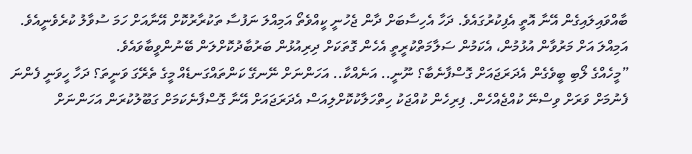ބާއްވައިލައިގެން އޭނާ އޮތީ އެފިކުރުގައެވެ. ދަހާ އެހިސާބަށް ދާން ޖެހުނީ ކީއްވެތޯ އަމިއްލަ ނަފުސާ ތަކުރާރުކޮށް އޭނާއަށް ހަމަ ސުވާލު ކުރެވެނީއެވެ. އަމިއްލަ އަށް މަރުވާން އުޅުމުން، އެކަމުން ސަލާމަތްކުރީތީ އެހެން ގޮތަކަށް ދިރިއުޅުން ބަރުބާދުކޮށްލަން ބޭނުންވީބާވައެވެ.
”މީހެއްގެ ލޯބި ބީވެގެން އެދަރަޖައަށް ގޮސްފާނެބާ؟ ނޫނީ.. އަނެއްކާ.. އަހަންނަށް ނޭނގޭ ކަންތައްގަނޑެއް މީގެ ތެރޭގަ ވަނީތަ؟ ދަހާ ހީވަނީ ފެންނަ ފެނުމަށް ވަރަށް ވިސްނޭ ކުއްޖެއްހެން. ފިރިހެން ކުއްޖަކު ހިތްހަލާކުކޮށްލިއަސް އެދަރަޖައަށް އޭނާ ގޮސްފާނެކަމަށް ގަބޫލުކުރަން އަހަންނަށް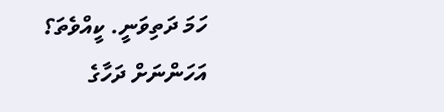ހަމަ ދަތިވަނީ. ކީއްވެތަ؟ އަހަންނަށް ދަހާގެ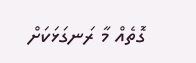ގޮތެއް މާ ރަނގަޅަކަށް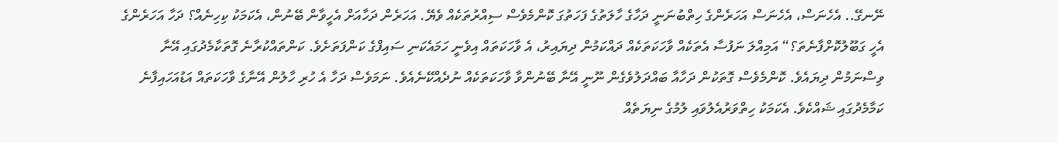ނޭނގޭ.. އެހެނަސް، އެހެނަސް އަހަރެންގެ ހިތްބުނަނީ ދަހާގެ ހާލަތުގެ ފަހަތުގަ ކޮންމެވެސް ސިއްރުތަކެއް ވެޔޭ. އަހަރެން ދަހާއަށް އެހީވާން ބޭނުން، އެކަމަކު ކިހިނެއް؟ ދަހާ އަހަރެންގެ އެހީ ގަބޫލުކޮށްފާނެތަ؟“ އަމިއްލަ ނަފުސާ އެތަކެއް ވާހަކަތަކެއް ދައްކަމުން ދިޔައިރު، އެ ވާހަކަތައް އިވެނީ ހަމައެކަނި ސައިފްގެ ކަންފަތަށެވެ. ކަންތައްކުރާނެ ގޮތަކާމެދުގައި އޭނާ ވިސްނަމުން ދިޔައެވެ. ކޮންމެވެސް ގޮތަކުން ދަހާއާ ބައްދަލުވެގެން ނޫނީ އޭނާ ބޭނުންވާ ވާހަކަތަކެއް ނުދެއްކޭނެއެވެ. ނަމަވެސް ދަހާ އެ ހުރި ހާލުން އޭނާގެ ވާހަކަތައް އަޑުއަހައިފާނެ ކަމާމެދުގައި ޝައްކެވެ. އެކަމަކު ހިތްވަރުއެލުވައި ލުމުގެ ނިޔަތެއް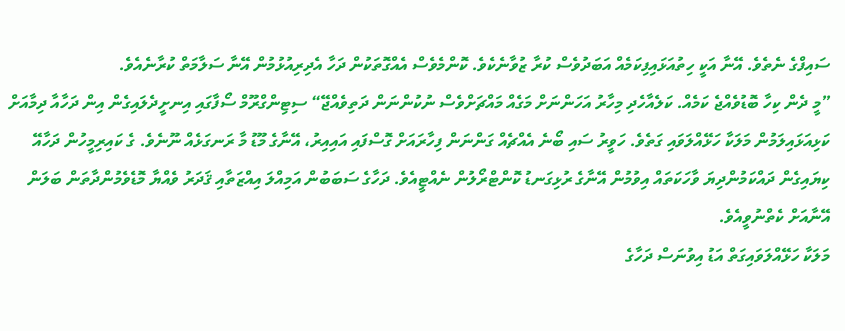ސައިފްގެ ނެތެވެ. އޭނާ އަކީ ހިތުއަޅައިފިކަމެއް އަބަދުވެސް ކުރާ ޒުވާނެކެވެ. ކޮންމެވެސް އެއްގޮތަކުން ދަހާ އެދިރިއުޅުމުން އޭނާ ސަލާމަތް ކުރާނެއެވެ.
”މީ ދެން ކިހާ ބޮޑުވެއްޖެ ކަމެއް. ކަލެއާހެދި މިހާރު އަހަންނަށް މަގެއް މައްޗަށްވެސް ނުކުންނަން ދަތިވެއްޖޭ“ ސިޓިންގްރޫމް ސޯފާގައި އިނށީދެލައިގެން އިން ދަހާއާ ދިމާއަށް ކަޅިއަޅައިލަމުން މަލަކާ ހަޅޭއްލަވައި ގަތެވެ. ހަވީރު ސައި ބޯނެ އެއްޗެއް ގަންނަން ފިހާރައަށް ގޮސްފައި އައިއިރު، އޭނާގެ މޫޑު މާ ރަނގަޅެއް ނޫނެވެ. ގެ ކައިރިމީހުން ދަހާއޭ ކިޔައިގެން ދައްކަމުންދިޔަ ވާހަކަތައް އިވުމުން އޭނާގެ ރުޅިގަނޑު ކޮންޓްރޯލުން ނެއްޓީއެވެ. ދަހާގެ ސަބަބުން އަމިއްލަ އިއްޒަތާއި ޤަދަރު ވެއްޔާ މޮޑެވެމުންދާތަން ބަލަން އޭނާއަށް ކެތްނުވީއެވެ.
މަލަކާ ހަޅޭއްލަވައިގަތް އަޑު އިވުނަސް ދަހާގެ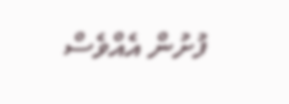ފުށުން އެއްވެސް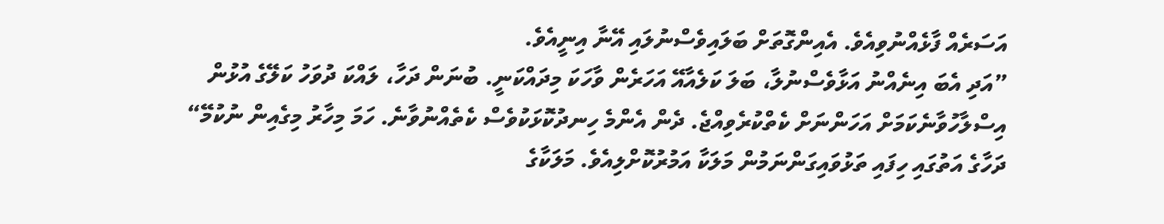އަސަރެއް ފާޅެއްނުވިއެވެ. އެއިންގޮތަށް ބަލައިވެސްނުލައި އޭނާ އިނީއެވެ.
”އަދި އެބަ އިނެއްނު އަޅާވެސްނުލާ، ބަލަ ކަލެއާއޭ އަހަރެން ވާހަކަ މިދައްކަނީ. ބުނަން ދަހާ، ލައްކަ ދުވަހު ކަލޭގެ އުޅުން އިސްލާހުވާނެކަމަށް އަހަންނަށް ކެތްކުރެވިއްޖެ. ދެން އެންމެ ހިނދުކޮޅަކުވެސް ކެތެއްނުވާނެ. ހަމަ މިހާރު މިގެއިން ނުކުމޭ“ ދަހާގެ އަތުގައި ހިފައި ތަޅުވައިގަންނަމުން މަލަކާ އަމުރުކޮށްލިއެވެ. މަލަކާގެ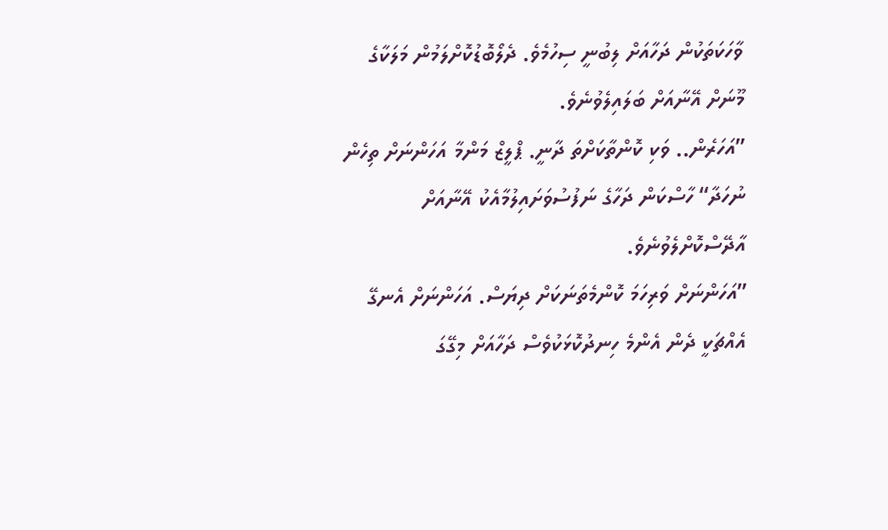ވާހަކަތަކުން ދަހާއަށް ލިބުނީ ސިހުމެވެ. ދެލޯބޮޑުކޮށްލަމުން މަލަކާގެ މޫނަށް އޭނާއަށް ބަލައިލެވުނެވެ.
”އަހަރެން.. ވަކި ކޮންތާކަށްތަ ދާނީ. ޕްލީޒް މަންމާ އަހަންނަށް ތިހެން ނުހަދާ“ ހާސްކަން ދަހާގެ ނަފުސުވަށައިލުމާއެކު އޭނާއަށް އާދޭސްކޮށްލެވުނެވެ.
”އަހަންނަށް ވަރިހަމަ ކޮންމެތަނަކަށް ދިޔަސް. އަހަންނަށް އެނގޭ އެއްޗަކީ ދެން އެންމެ ހިނދުކޮޅަކުވެސް ދަހާއަށް މިގޭގަ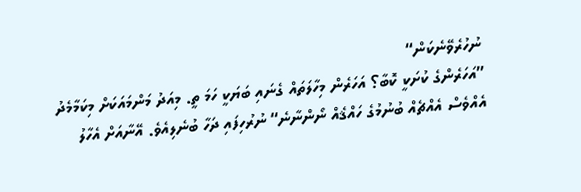ނުހުރެވޭނެކަން“
”އަހަރެންގެ ކުށަކީ ކޮބާ؟ އަހަރެން މިހާލަތައް ގެނައި ބަޔަކީ ހަމަ ތީ. މިއަދު މަންމައަކަށް މިކަމާމެދު އެއްވެސް އެއްޗެއް ބުނުމުގެ ހައްޤެއް ނޯންނާނެ“ ނުރުހިފައި ދަހާ ބުނެލިއެވެ. އޭނާއަށް އެހާލު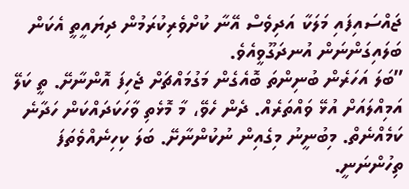ޖައްސައިފައި މަލަކާ އަދިވެސް އޭނާ ކުށްވެރިކުރަމުން ދިޔައީތީ އެކަން ބަލައިގަންނަން އުނދަގޫވީއެވެ.
”ބަލަ އަހަރެން ބުނިންތަ ބޮއެގެން މަގުމައްޗަށް ޖެހިފަ އޮންނާށޭ. ތީ ކަލޭ އަމިއްލައަށް އުޅޭ ވައްތަރެއް. ދެން ހެވޭ، މާ މޮޅެތި ވާހަކަދައްކަން ހަދާނެ ކަމެއްނެތް. މިބުނީނު މިގެއިން ނުކުންނާށޭ. ބަލަ ކިހިނެއްވެތަފަ ތިހުންނަނީ.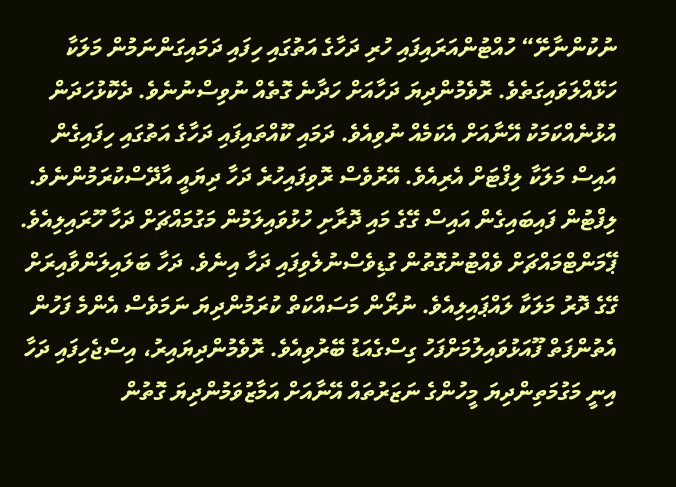ނުކުންނާށޭ“ ހުއްޓުންއަރައިފައި ހުރި ދަހާގެ އަތުގައި ހިފައި ދަމައިގަންނަމުން މަލަކާ ހަޅޭއްލަވައިގަތެވެ. ރޮވެމުންދިޔަ ދަހާއަށް ހަދާނެ ގޮތެއް ނުވިސްނުނެވެ. ދެކޮޅުހަދަން އުޅުނެއްކަމަކު އޭނާއަށް އެކަމެއް ނުވިއެވެ. ދަމައި ކޫއްތައިފައި ދަހާގެ އަތުގައި ހިފައިގެން އައިސް މަލަކާ ލިފްޓަށް އެރިއެވެ. އޭރުވެސް ރޮވިފައިހުރެ ދަހާ ދިޔައީ އާދޭސްކުރަމުންނެވެ. ލިފްޓުން ފައިބައިގެން އައިސް ގޭގެ މައި ދޮރާށި ހުޅުވައިލަމުން މަގުމައްޗަށް ދަހާ ހޫރައިލިއެވެ. ޕޭމަންޓްމައްޗަށް ވެއްޓުނުގޮތުން ގުޑިވެސްނުލެވިފައި ދަހާ އިނެވެ. ދަހާ ބަލައިލަންވާއިރަށް ގޭގެ ދޮރު މަލަކާ ލައްޕައިލިއެވެ. ނުރޯން މަސައްކަތް ކުރަމުންދިޔަ ނަމަވެސް އެންމެ ފަހުން އެތުންފަތް ފޫއަޅުވައިލުމަށްފަހު ގިސްގެއަޑު ބޭރުވިއެވެ. ރޮވެމުންދިޔައިރު، އިސްޖެހިފައި ދަހާ އިނީ މަގުމަތިންދިޔަ މީހުންގެ ނަޒަރުތައް އޭނާއަށް އަމާޒުވަމުންދިޔަ ގޮތުން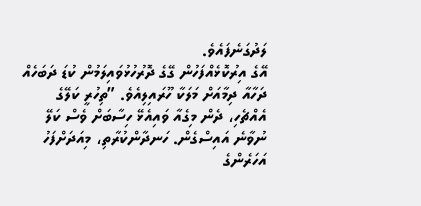ލަދުގަނެފައެވެ.
އޭގެ އިރުކޮޅެއްފަހުން ގޭގެ ދޮރުހުޅުވައިލަމުން ކުޑަ ދަބަހެއް ދަހާއާ ދިމާއަށް މަލަކާ ހޫރައިލިއެވެ. ”ތިހުރީ ކަލޭގެ އެއްޗެހި، ދެން މިގެއާ ވައިއެޅޭ ހިސާބަށް ވެސް ކަލޭ ނުވާނެ އައިސްގެން. ހަނދާންކުރާތި، މިއަދަށްފަހު އަހަރެންގެ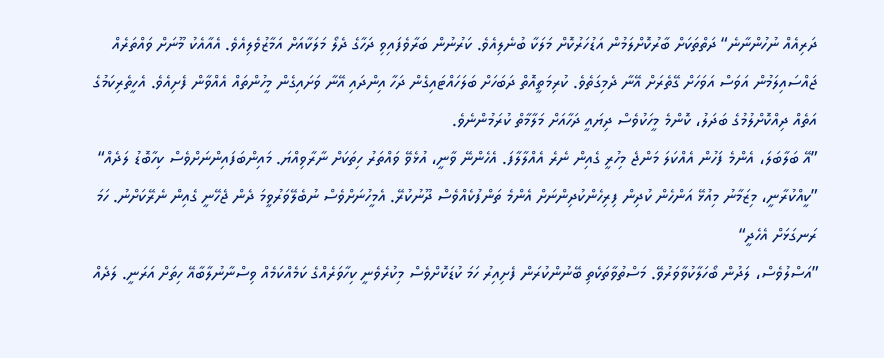ދަރިއެއް ނުހުންނާނެ“ ދަތްތަކަށް ބާރުކޮށްލަމުން އަޑުހަރުކޮށް މަލަކާ ބުނެލިއެވެ. ކަރުނުން ބަރާވެފައިވި ދަހާގެ ދެލޯ މަލަކާއަށް އަމާޒުވެލިއެވެ. އެއާއެކު މޫނަށް ވައްތަރެއް ޖައްސައިލަމުން އަވަސް އަވަހަށް ގޭތެރަށް އޭނާ ދެމިގަތެވެ. ކުރިމަތީއޮތް ދަބަހަށް ބަލަހައްޓައިގެން ދަހާ އިންދައި އޭނާ ވަށައިގެން މީހުންތައް އެއްވާން ފެށިއެވެ. އެހީތެރިކަމުގެ އަތެއް ދިއްކޮށްލުމުގެ ބަދަލު، ކޮންމެ މީހަކުވެސް ދިޔައީ ދަހާއަށް މަލާމާތް ކުރަމުންނެވެ.
”އޭ ބަލާބަލަ، އެންމެ ފަހުން އެއްކަލަ މަންޖެ މިހުރީ ގެއިން ނެރެ އެއްލާލާފަ. އެހެންނޭ ވާނީ، އުޅެވޭ ވައްތަރު ހިތަކަށް ނާރާވިއްޔަ. މައިންބަފައިންނަށްވެސް ކިހާބޮޑު ލަދެއް“
”ކީއްކުރާނީ، މިޒަމާނު މިއުޅޭ އަންހެން ކުދިން ފިރިހެންކުދިންނަށް އެންމެ ތަންފުކެއްވެސް ދޫނުކުރޭ. އެމީހުނަށްވެސް ނުބެލޭވަރުވީމަ ދެން ޖެހޭނީ ގެއިން ނެރޭކަށްނު. ހަމަ ރަނގަޅަށް އެހެދީ“
”އަސްލުވެސް، ލަދުން ބޯހަލާކުވާވަރުވޭ. މަސްތުވާތަކެތި ބޭނުންކުރަން ފެށިއިރު ހަމަ ކުޑަކޮށްވެސް މިކުރެވެނީ ކިހާވަރެއްގެ ކަމެއްކަމެއް ވިސްނާނުލާބާއޭ ހިތަށް އަރަނީ. ލަދެއް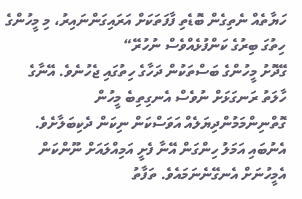ހަޔާތެއް ނެތިގެން ބޮޑެތި ފާފަތަކަށް އަރައިގަންނައިރު، މި މީހުންގެ ހިތުގަ ބިރުގެ ކަންފުޅެއްވެސް ނުހުރޭ“
ގޭދޮށު މީހުންގެ ބަސްތަކުން ދަހާގެ ހިތުގައި ޖެހުނެވެ. އޭނާގެ ހާލަތު ރަނގަޅަށް ނުވެސް އެނގިތިބެ މީހުން ގޮތްނިންމަމުންދިޔަލެއް އަވަސްކަން ނިކަން ދެކިބަލާށެވެ. އެނުބައި އަމަލު ހިންގަން އޭނާ ފެށީ އަމިއްލައަށް ނޫންކަން އެމީހުނަށް އެނގޭނެނަމައެވެ. ތަފާތު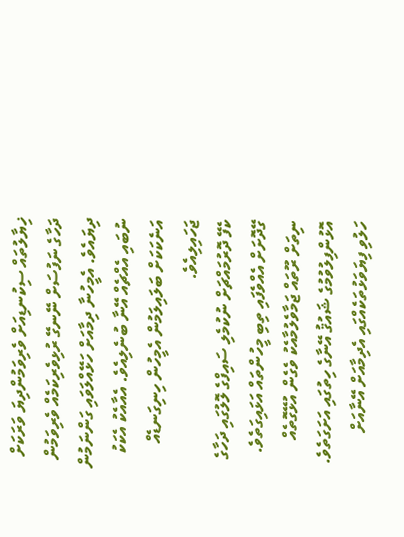ޚިޔާލުތައް ސިކުނޑިއަށް ވެރިވަމުންދިޔަ ވަރަކަށް ދަހާގެ ނަފުސަށް ނޭނގޭ ރުޅިވެރިކަމެއް ވެރިވަމުން ދިޔައެވެ. އެމީހުނާ ދިމާއަށް ހަޅޭއްލަވައި ގަންނަމުން ނުބައި އެއްޗެއް އޭނާ ބުނެލިއެވެ. އެއާއެކު އެކަކު އަނެކަކަށް ބަލައިލަމުން އެމީހުން ހިނިގަނޑެއް ޖަހައިލިއެވެ.
ކެފޭ ދޮރުމައްޗަށް ނުކުމެލި ސައިފްގެ ލޮލުގައި ދަހާގެ ގޭދޮށަށް އެއްވެފައި ތިބި މީހުންތައް އަޅައިގަތެވެ. ނިތަށް ރޫތައް ޖަމާވެލުމާއެކު ވެގެން އުޅޭގޮތެއް އޮޅުންފިލުވުމުގެ ޝައުޤު އޭނާގެ ހިތުގައި އަށަގަތެވެ. ހަލުވި ފިޔަވަޅުތަކެއްގައި އެދިމާއަށް އޭނާއަށް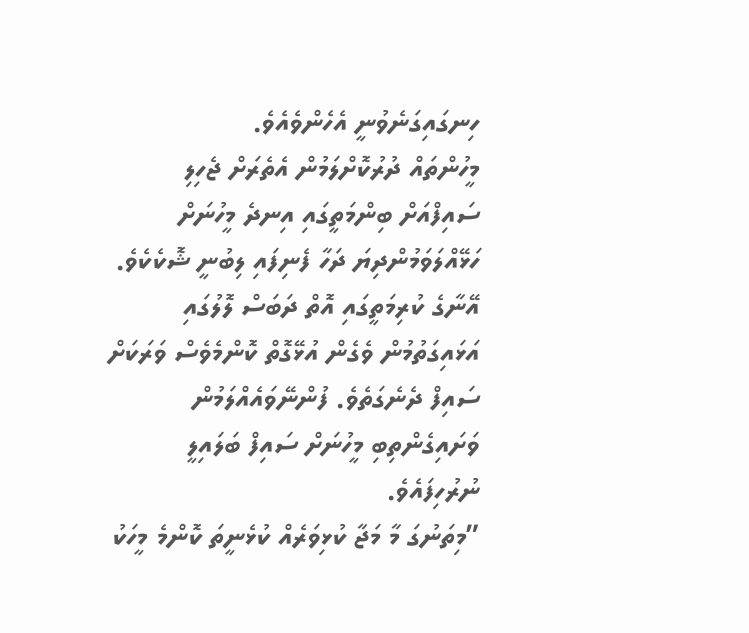ހިނގައިގަނެވުނީ އެހެންވެއެވެ.
މީހުންތައް ދުރުކޮށްލަމުން އެތެރަށް ޖެހިލި ސައިފްއަށް ބިންމަތީގައި އިނދެ މީހުނަށް ހަޅޭއްލަވަމުންދިޔަ ދަހާ ފެނިފައި ލިބުނީ ޝޮކެކެވެ. އޭނާގެ ކުރިމަތީގައި އޮތް ދަބަސް ލޮލުގައި އަޅައިގަތުމުން ވެގެން އުޅޭގޮތް ކޮންމެވެސް ވަރަކަށް ސައިފް ދެނެގަތެވެ. ފުންނޭވައެއްލަމުން ވަށައިގެންތިބި މީހުނަށް ސައިފް ބަލައިލީ ނުރުހިފައެވެ.
”މިތަނުގަ މާ މަޖާ ކުޅިވަރެއް ކުޅެނީތަ ކޮންމެ މީހަކު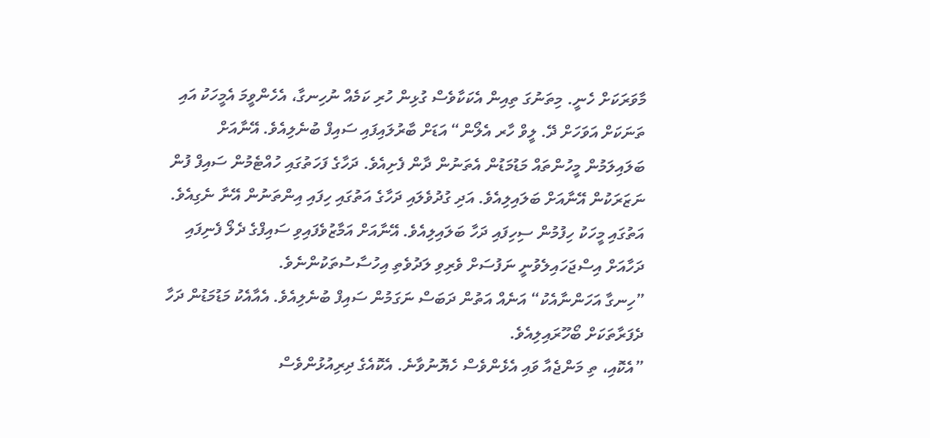މާވަރަކަށް ހެނީ. މިތަނުގަ ތިއިން އެކަކާވެސް ގުޅިން ހުރި ކަމެއް ނުހިނގާ، އެހެންވީމަ އެމީހަކު އައި ތަނަކަށް އަވަހަށް ދޭ. ލީވް ހާރ އެލޯން“ އަޑަށް ބާރުލައިފައި ސައިފް ބުނެލިއެވެ. އޭނާއަށް ބަލައިލަމުން މީހުންތައް މަޑުމަޑުން އެތަނުން ދާން ފެށިއެވެ. ދަހާގެ ފަހަތުގައި ހުއްޓެމުން ސައިފް ފުން ނަޒަރަކުން އޭނާއަށް ބަލައިލިއެވެ. އަދި ގުދުވެލައި ދަހާގެ އަތުގައި ހިފައި އިންތަނުން އޭނާ ނެގިއެވެ.
އަތުގައި މީހަކު ހިފުމުން ސިހިފައި ދަހާ ބަލައިލިއެވެ. އޭނާއަށް އަމާޒުވެފައިވި ސައިފްގެ ދެލޯ ފެނިފައި ދަހާއަށް އިސްޖަހައިލެވުނީ ނަފުސަށް ވެރިވި ލަދުވެތި އިހުސާސުތަކުންނެވެ.
”ހިނގާ އަހަންނާއެކު“ އަނެއް އަތުން ދަބަސް ނަގަމުން ސައިފް ބުނެލިއެވެ. އެއާއެކު މަޑުމަޑުން ދަހާ ދެފަރާތަކަށް ބޯހޫރައިލިއެވެ.
”އެކޮއި، ތި މަންޖެއާ ވައި އެޅެންވެސް ހެޔޮނުވާނެ. އެކޮއެގެ ދިރިއުޅުންވެސް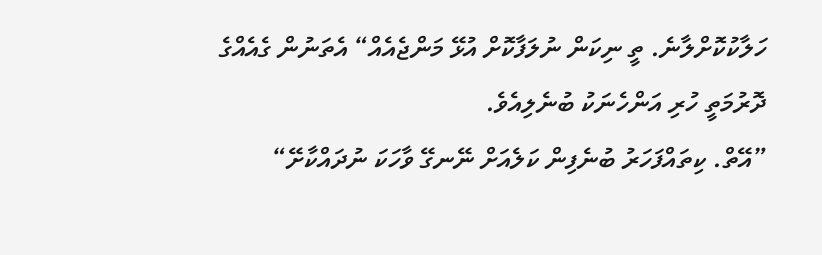ހަލާކުކޮށްލާނެ. ތީ ނިކަން ނުލަފާކޮށް އުޅޭ މަންޖެއެއް“ އެތަނުން ގެއެއްގެ ދޮރުމަތީ ހުރި އަންހެނަކު ބުނެލިއެވެ.
”އޭތް. ކިތައްފަހަރު ބުނެފިން ކަލެއަށް ނޭނގޭ ވާހަކަ ނުދައްކާށޭ“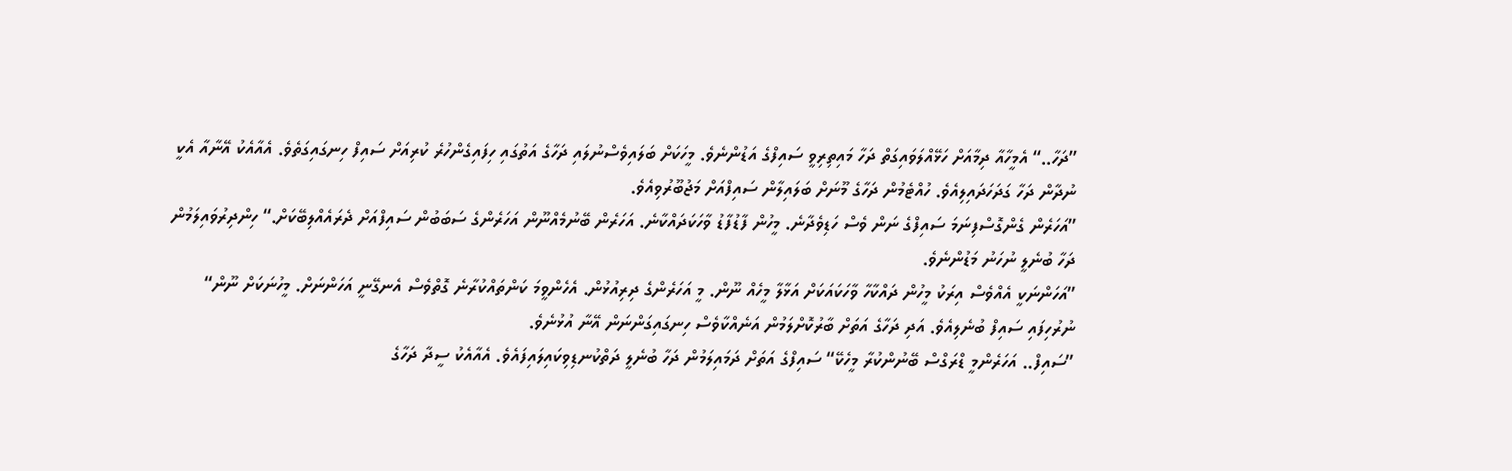”ދަހާ..“ އެމީހާއާ ދިމާއަށް ހަޅޭއްލަވައިގަތް ދަހާ މައިތިރިވީ ސައިފްގެ އަޑުންނެވެ. މީހަކަށް ބަލައިވެސްނުލައި ދަހާގެ އަތުގައި ހިފައިގެންހުރެ ކުރިއަށް ސައިފް ހިނގައިގަތެވެ. އެއާއެކު އޭނާއާ އެކީ ނުދާން ދަހާ ގަދަހަދައިލިއެވެ. ހުއްޓެމުން ދަހާގެ މޫނަށް ބަލައިލާން ސައިފްއަށް މަޖުބޫރުވިއެވެ.
”އަހަރެން ގެންގޮސްފިނަމަ ސައިފްގެ ނަން ވެސް ހަޑިވެދާނެ. މީހުން ފާޑުފާޑު ވާހަކަދައްކާނެ. އަހަރެން ބޭނުމެއްނޫން އަހަރެންގެ ސަބަބުން ސައިފްއަށް ދެރައެއްލިބޭކަށް.“ ހިންދިރުވައިލަމުން ދަހާ ބުނެލީ ނުހަނު މަޑުންނެވެ.
”އަހަންނަކީ އެއްވެސް އިރަކު މީހުން ދައްކާހާ ވާހަކައަކަށް އަޅާލާ މީހެއް ނޫން. މީ އަހަރެންގެ ދިރިއުޅުން. އެހެންވީމަ ކަންތައްކުރާނެ ގޮތްވެސް އެނގޭނީ އަހަންނަށް. މީހުނަކަށް ނޫން“ ނުރުހިފައި ސައިފް ބުނެލިއެވެ. އަދި ދަހާގެ އަތަށް ބާރުކޮށްލަމުން އަނެއްކާވެސް ހިނގައިގަންނަން އޭނާ އުޅުނެވެ.
”ސައިފް.. އަހަރެންމީ ޑްރަގްސް ބޭނުންކުރާ މީހެކޭ“ ސައިފްގެ އަތަށް ދަމައިލަމުން ދަހާ ބުނެލީ ދަތްކުނޑިވިކައިލައިފައެވެ. އެއާއެކު ސީދާ ދަހާގެ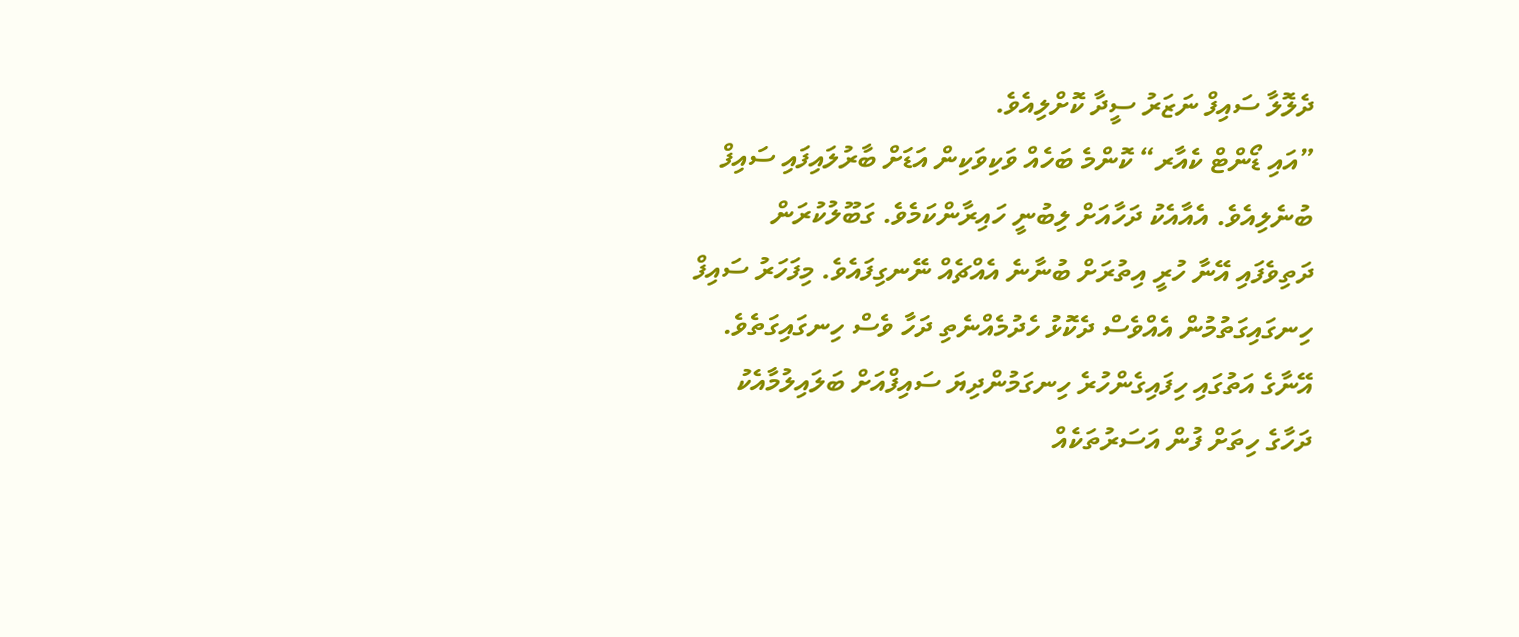ދެލޮލާ ސައިފް ނަޒަރު ސީދާ ކޮށްލިއެވެ.
”އައި ޑޯންޓް ކެއާރ“ ކޮންމެ ބަހެއް ވަކިވަކިން އަޑަށް ބާރުލައިފައި ސައިފް ބުނެލިއެވެ. އެއާއެކު ދަހާއަށް ލިބުނީ ހައިރާންކަމެވެ. ގަބޫލުކުރަން ދަތިވެފައި އޭނާ ހުރީ އިތުރަށް ބުނާނެ އެއްޗެއް ނޭނގިފައެވެ. މިފަހަރު ސައިފް ހިނގައިގަތުމުން އެއްވެސް ދެކޮޅު ހެދުމެއްނެތި ދަހާ ވެސް ހިނގައިގަތެވެ. އޭނާގެ އަތުގައި ހިފައިގެންހުރެ ހިނގަމުންދިޔަ ސައިފްއަށް ބަލައިލުމާއެކު ދަހާގެ ހިތަށް ފުން އަސަރުތަކެއް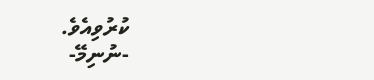ކުރުވިއެވެ.
-ނުނިމޭ-